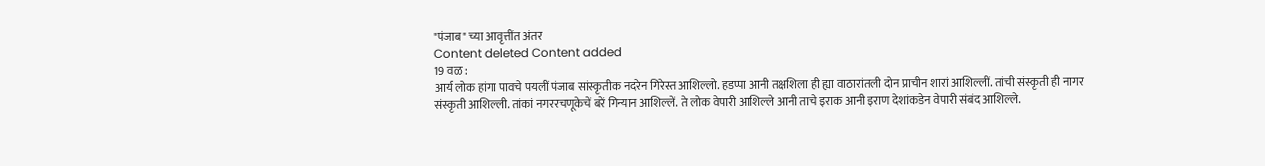"पंजाब" च्या आवृत्तींत अंतर
Content deleted Content added
19 वळ :
आर्य लोक हांगा पावचे पयलीं पंजाब सांस्कृतीक नदरेन गिरेस्त आशिल्लो. हडप्पा आनी तक्षशिला ही ह्या वाठारांतली दोन प्राचीन शारां आशिल्लीं. तांची संस्कृती ही नागर संस्कृती आशिल्ली. तांकां नगररचणूकेचें बरें गिन्यान आशिल्लें. ते लोक वेपारी आशिल्ले आनी ताचे इराक आनी इराण देशांकडेन वेपारी संबंद आशिल्ले.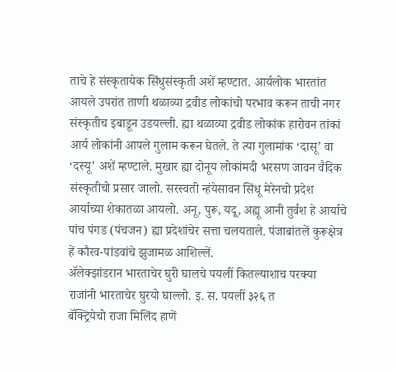ताचे हे संस्कृतायेक सिंधुसंस्कृती अशें म्हण्टात. आर्यलोक भारतांत आयले उपरांत ताणी थळाव्या द्रवीड लोकांचो परभाव करून ताची नगर संस्कृतीच इबाडून उडयल्ली. ह्या थळाव्या द्रवीड लोकांक हारोवन तांकां आर्य लोकांनी आपले गुलाम करून घेतले. ते त्या गुलामांक ‘दासू’ वा ‘दस्यू’ अशें म्हण्टाले. मुखार ह्या दोनूय लोकांमदी भरसण जावन वैदिक संस्कृतीचो प्रसार जालो. सरस्वती न्हंयेसावन सिंधू मेरेनचो प्रदेश आर्याच्या शेकातळा आयलो. अनू, पुरू, यदू, अह्यू आनी तुर्वश हे आर्याचे पांच पंगड (पंचजन) ह्या प्रदेशांचेर सत्ता चलयताले. पंजाबांतलें कुरूक्षेत्र हें कौरव-पांडवांचे झुजामळ आशिल्लें.
ॲलेक्झांडरान भारताचेर घुरी घालचे पयलीं कितल्याशाच परक्या राजांनी भारताचेर घुरयो घाल्लो. इ. स. पयलीं ३२६ त
बॅक्ट्रियेचो राजा मिलिंद हाणें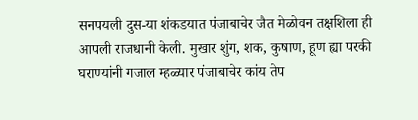सनपयली दुस-या शंकडयात पंजाबाचेर जैत मेळोवन तक्षशिला ही आपली राजधानी केली. मुखार शुंग, शक, कुषाण, हूण ह्या परकी घराण्यांनी गजाल म्हळ्यार पंजाबाचेर कांय तेप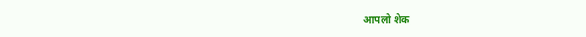आपलो शेक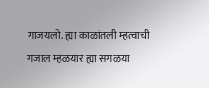गाजयलो. ह्या काळांतली म्हत्वाची गजाल म्हळयार ह्या सगळया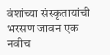वंशांच्या संस्कृतायांची भरसण जावन एक नवीच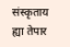संस्कृताय ह्या तेपार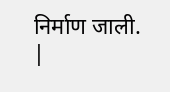निर्माण जाली.
|